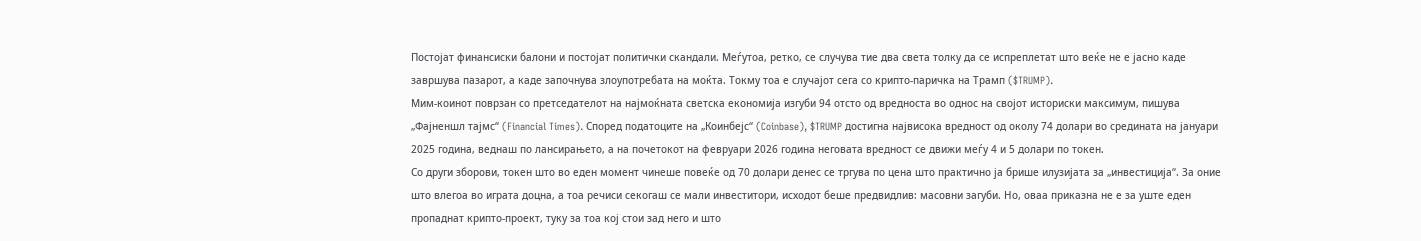Постојат финансиски балони и постојат политички скандали. Меѓутоа, ретко, се случува тие два света толку да се испреплетат што веќе не е јасно каде завршува пазарот, а каде започнува злоупотребата на моќта. Токму тоа е случајот сега со крипто-паричка на Трамп ($TRUMP).
Мим-коинот поврзан со претседателот на најмоќната светска економија изгуби 94 отсто од вредноста во однос на својот историски максимум, пишува „Фајненшл тајмс“ (Financial Times). Според податоците на „Коинбејс“ (Coinbase), $TRUMP достигна највисока вредност од околу 74 долари во средината на јануари 2025 година, веднаш по лансирањето, а на почетокот на февруари 2026 година неговата вредност се движи меѓу 4 и 5 долари по токен.
Со други зборови, токен што во еден момент чинеше повеќе од 70 долари денес се тргува по цена што практично ја брише илузијата за „инвестиција“. За оние што влегоа во играта доцна, а тоа речиси секогаш се мали инвеститори, исходот беше предвидлив: масовни загуби. Но, оваа приказна не е за уште еден пропаднат крипто-проект, туку за тоа кој стои зад него и што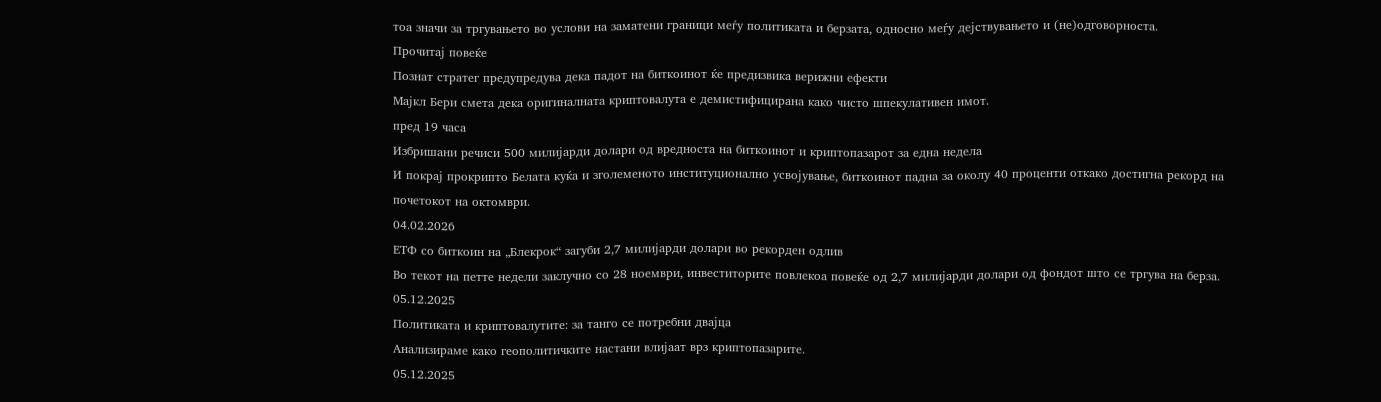тоа значи за тргувањето во услови на заматени граници меѓу политиката и берзата, односно меѓу дејствувањето и (не)одговорноста.
Прочитај повеќе
Познат стратег предупредува дека падот на биткоинот ќе предизвика верижни ефекти
Мајкл Бери смета дека оригиналната криптовалута е демистифицирана како чисто шпекулативен имот.
пред 19 часа
Избришани речиси 500 милијарди долари од вредноста на биткоинот и криптопазарот за една недела
И покрај прокрипто Белата куќа и зголеменото институционално усвојување, биткоинот падна за околу 40 проценти откако достигна рекорд на почетокот на октомври.
04.02.2026
ЕТФ со биткоин на „Блекрок“ загуби 2,7 милијарди долари во рекорден одлив
Во текот на петте недели заклучно со 28 ноември, инвеститорите повлекоа повеќе од 2,7 милијарди долари од фондот што се тргува на берза.
05.12.2025
Политиката и криптовалутите: за танго се потребни двајца
Анализираме како геополитичките настани влијаат врз криптопазарите.
05.12.2025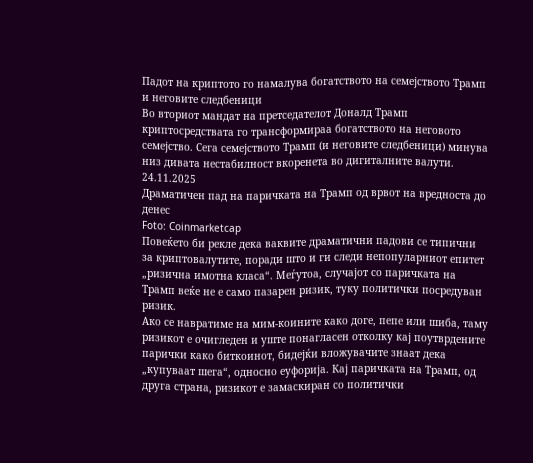Падот на криптото го намалува богатството на семејството Трамп и неговите следбеници
Во вториот мандат на претседателот Доналд Трамп криптосредствата го трансформираа богатството на неговото семејство. Сега семејството Трамп (и неговите следбеници) минува низ дивата нестабилност вкоренета во дигиталните валути.
24.11.2025
Драматичен пад на паричката на Трамп од врвот на вредноста до денес
Foto: Coinmarketcap
Повеќето би рекле дека ваквите драматични падови се типични за криптовалутите, поради што и ги следи непопуларниот епитет „ризична имотна класа“. Меѓутоа, случајот со паричката на Трамп веќе не е само пазарен ризик, туку политички посредуван ризик.
Ако се навратиме на мим-коините како доге, пепе или шиба, таму ризикот е очигледен и уште понагласен отколку кај поутврдените парички како биткоинот, бидејќи вложувачите знаат дека „купуваат шега“, односно еуфорија. Кај паричката на Трамп, од друга страна, ризикот е замаскиран со политички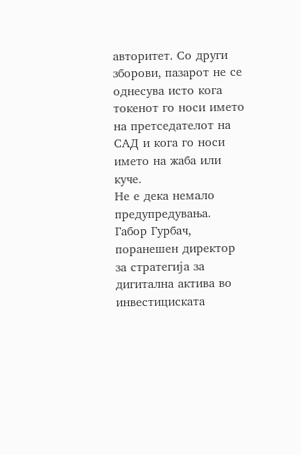авторитет. Со други зборови, пазарот не се однесува исто кога токенот го носи името на претседателот на САД и кога го носи името на жаба или куче.
Не е дека немало предупредувања.
Габор Гурбач, поранешен директор за стратегија за дигитална актива во инвестициската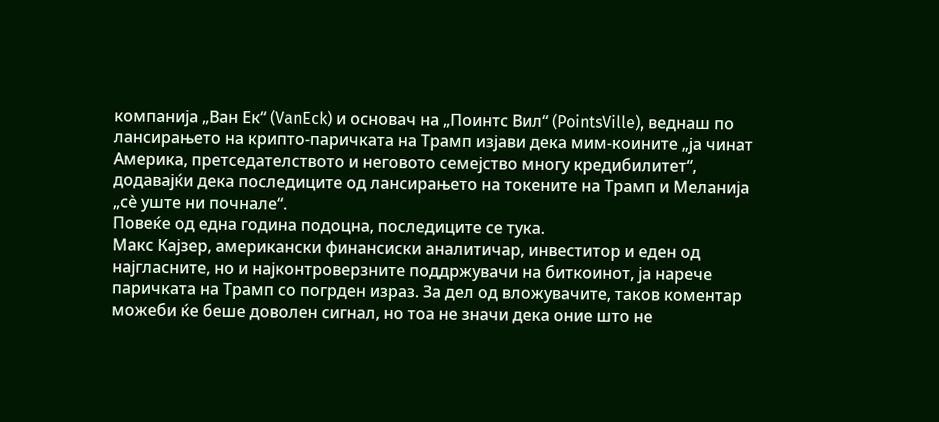компанија „Ван Ек“ (VanEck) и основач на „Поинтс Вил“ (PointsVille), веднаш по лансирањето на крипто-паричката на Трамп изјави дека мим-коините „ја чинат Америка, претседателството и неговото семејство многу кредибилитет“, додавајќи дека последиците од лансирањето на токените на Трамп и Меланија „сè уште ни почнале“.
Повеќе од една година подоцна, последиците се тука.
Макс Кајзер, американски финансиски аналитичар, инвеститор и еден од најгласните, но и најконтроверзните поддржувачи на биткоинот, ја нарече паричката на Трамп со погрден израз. За дел од вложувачите, таков коментар можеби ќе беше доволен сигнал, но тоа не значи дека оние што не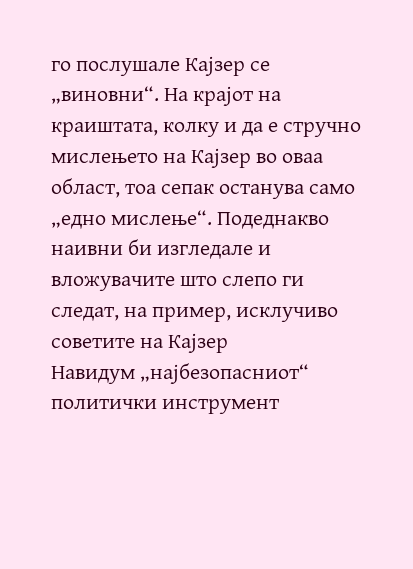го послушале Кајзер се „виновни“. На крајот на краиштата, колку и да е стручно мислењето на Кајзер во оваа област, тоа сепак останува само „едно мислење“. Подеднакво наивни би изгледале и вложувачите што слепо ги следат, на пример, исклучиво советите на Кајзер
Навидум „најбезопасниот“ политички инструмент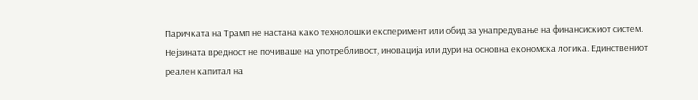Паричката на Трамп не настана како технолошки експеримент или обид за унапредување на финансискиот систем. Нејзината вредност не почиваше на употребливост, иновација или дури на основна економска логика. Единствениот реален капитал на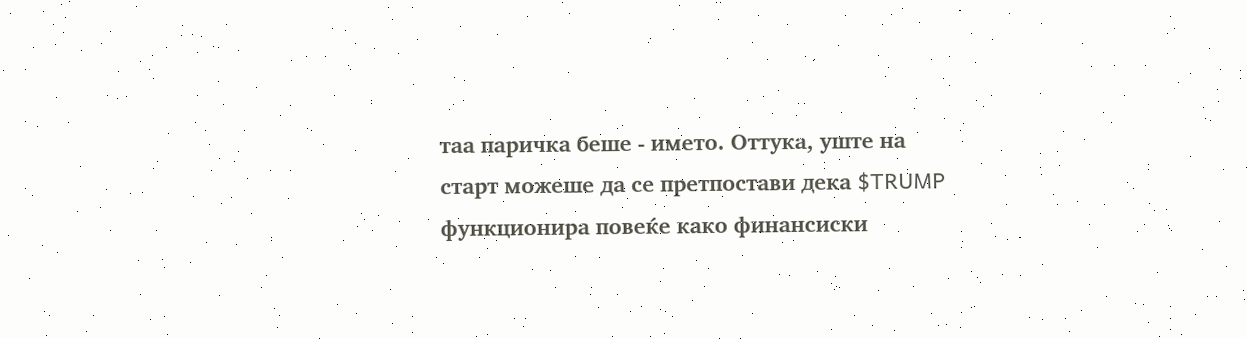таа паричка беше - името. Оттука, уште на старт можеше да се претпостави дека $TRUMP функционира повеќе како финансиски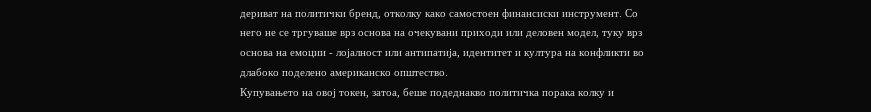дериват на политички бренд, отколку како самостоен финансиски инструмент. Со него не се тргуваше врз основа на очекувани приходи или деловен модел, туку врз основа на емоции - лојалност или антипатија, идентитет и култура на конфликти во длабоко поделено американско општество.
Купувањето на овој токен, затоа, беше подеднакво политичка порака колку и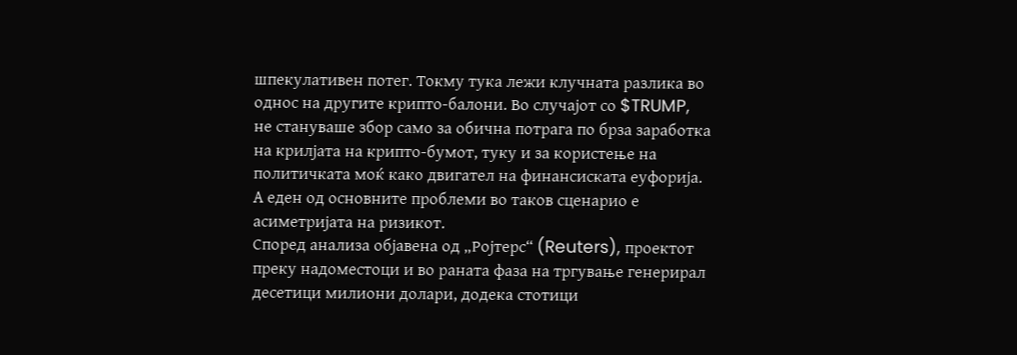шпекулативен потег. Токму тука лежи клучната разлика во однос на другите крипто-балони. Во случајот со $TRUMP, не стануваше збор само за обична потрага по брза заработка на крилјата на крипто-бумот, туку и за користење на политичката моќ како двигател на финансиската еуфорија. А еден од основните проблеми во таков сценарио е асиметријата на ризикот.
Според анализа објавена од „Ројтерс“ (Reuters), проектот преку надоместоци и во раната фаза на тргување генерирал десетици милиони долари, додека стотици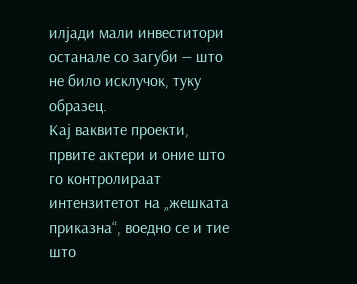илјади мали инвеститори останале со загуби — што не било исклучок, туку образец.
Кај ваквите проекти, првите актери и оние што го контролираат интензитетот на „жешката приказна“, воедно се и тие што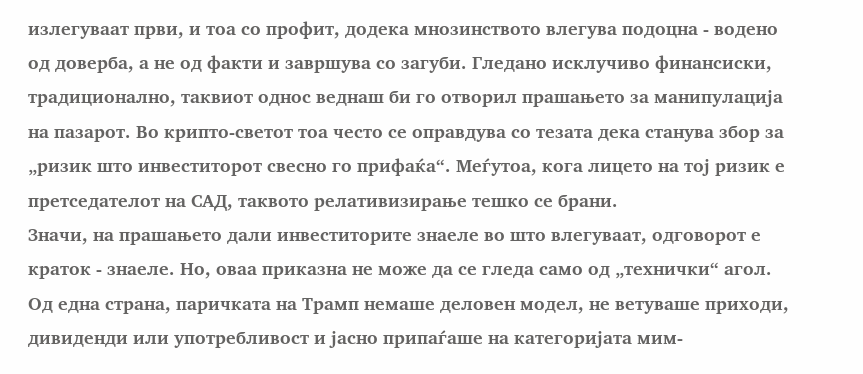излегуваат први, и тоа со профит, додека мнозинството влегува подоцна - водено од доверба, а не од факти и завршува со загуби. Гледано исклучиво финансиски, традиционално, таквиот однос веднаш би го отворил прашањето за манипулација на пазарот. Во крипто-светот тоа често се оправдува со тезата дека станува збор за „ризик што инвеститорот свесно го прифаќа“. Меѓутоа, кога лицето на тој ризик е претседателот на САД, таквото релативизирање тешко се брани.
Значи, на прашањето дали инвеститорите знаеле во што влегуваат, одговорот е краток - знаеле. Но, оваа приказна не може да се гледа само од „технички“ агол. Од една страна, паричката на Трамп немаше деловен модел, не ветуваше приходи, дивиденди или употребливост и јасно припаѓаше на категоријата мим-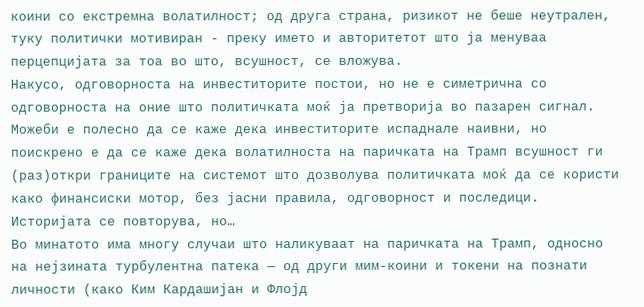коини со екстремна волатилност; од друга страна, ризикот не беше неутрален, туку политички мотивиран - преку името и авторитетот што ја менуваа перцепцијата за тоа во што, всушност, се вложува.
Накусо, одговорноста на инвеститорите постои, но не е симетрична со одговорноста на оние што политичката моќ ја претворија во пазарен сигнал. Можеби е полесно да се каже дека инвеститорите испаднале наивни, но поискрено е да се каже дека волатилноста на паричката на Трамп всушност ги (раз)откри границите на системот што дозволува политичката моќ да се користи како финансиски мотор, без јасни правила, одговорност и последици.
Историјата се повторува, но…
Во минатото има многу случаи што наликуваат на паричката на Трамп, односно на нејзината турбулентна патека — од други мим-коини и токени на познати личности (како Ким Кардашијан и Флојд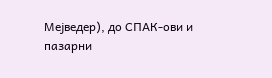Мејведер), до СПАК-ови и пазарни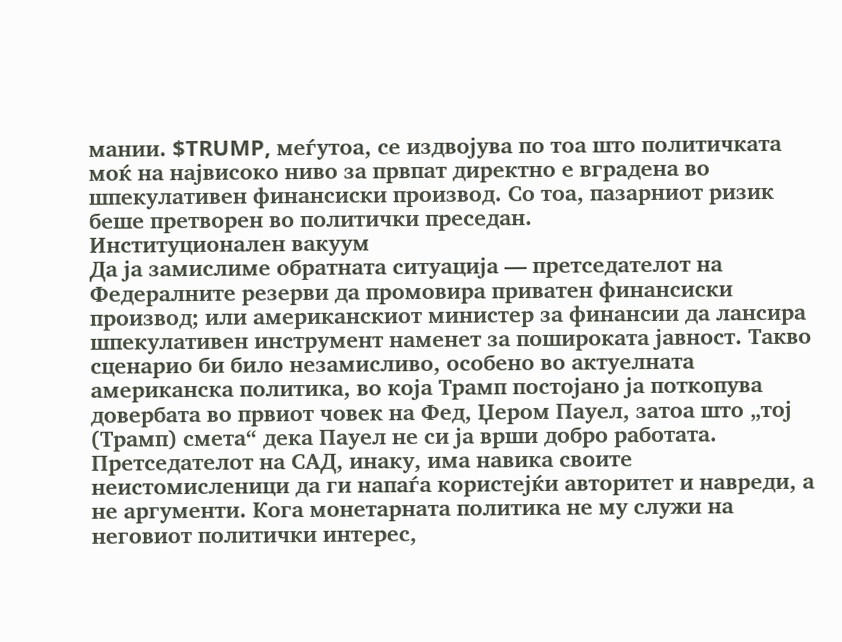мании. $TRUMP, меѓутоа, се издвојува по тоа што политичката моќ на највисоко ниво за првпат директно е вградена во шпекулативен финансиски производ. Со тоа, пазарниот ризик беше претворен во политички преседан.
Институционален вакуум
Да ја замислиме обратната ситуација — претседателот на Федералните резерви да промовира приватен финансиски производ; или американскиот министер за финансии да лансира шпекулативен инструмент наменет за пошироката јавност. Такво сценарио би било незамисливо, особено во актуелната американска политика, во која Трамп постојано ја поткопува довербата во првиот човек на Фед, Џером Пауел, затоа што „тој (Трамп) смета“ дека Пауел не си ја врши добро работата.
Претседателот на САД, инаку, има навика своите неистомисленици да ги напаѓа користејќи авторитет и навреди, а не аргументи. Кога монетарната политика не му служи на неговиот политички интерес,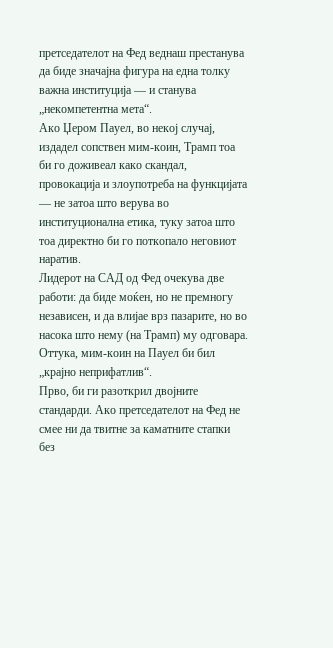претседателот на Фед веднаш престанува да биде значајна фигура на една толку важна институција — и станува „некомпетентна мета“.
Ако Џером Пауел, во некој случај, издадел сопствен мим-коин, Трамп тоа би го доживеал како скандал, провокација и злоупотреба на функцијата — не затоа што верува во институционална етика, туку затоа што тоа директно би го поткопало неговиот наратив.
Лидерот на САД од Фед очекува две работи: да биде моќен, но не премногу независен, и да влијае врз пазарите, но во насока што нему (на Трамп) му одговара. Оттука, мим-коин на Пауел би бил „крајно неприфатлив“.
Прво, би ги разоткрил двојните стандарди. Ако претседателот на Фед не смее ни да твитне за каматните стапки без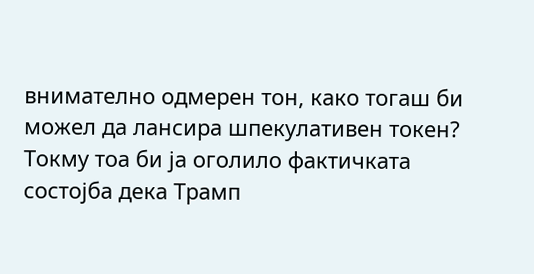внимателно одмерен тон, како тогаш би можел да лансира шпекулативен токен? Токму тоа би ја оголило фактичката состојба дека Трамп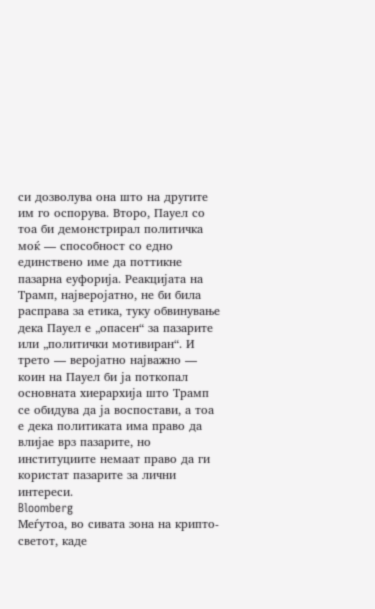си дозволува она што на другите им го оспорува. Второ, Пауел со тоа би демонстрирал политичка моќ — способност со едно единствено име да поттикне пазарна еуфорија. Реакцијата на Трамп, најверојатно, не би била расправа за етика, туку обвинување дека Пауел е „опасен“ за пазарите или „политички мотивиран“. И трето — веројатно најважно — коин на Пауел би ја поткопал основната хиерархија што Трамп се обидува да ја воспостави, а тоа е дека политиката има право да влијае врз пазарите, но институциите немаат право да ги користат пазарите за лични интереси.
Bloomberg
Меѓутоа, во сивата зона на крипто-светот, каде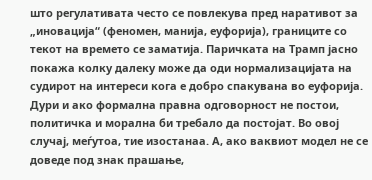што регулативата често се повлекува пред наративот за „иновација“ (феномен, манија, еуфорија), границите со текот на времето се заматија. Паричката на Трамп јасно покажа колку далеку може да оди нормализацијата на судирот на интереси кога е добро спакувана во еуфорија.
Дури и ако формална правна одговорност не постои, политичка и морална би требало да постојат. Во овој случај, меѓутоа, тие изостанаа. А, ако ваквиот модел не се доведе под знак прашање,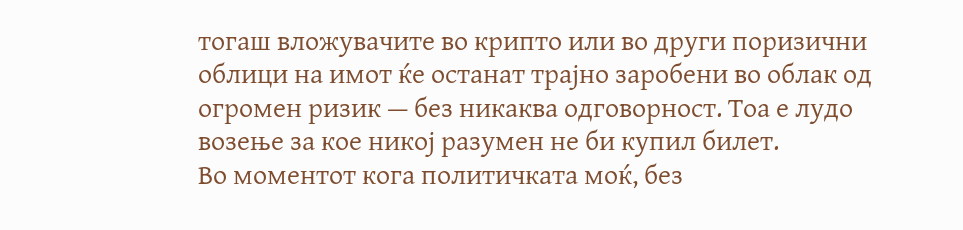тогаш вложувачите во крипто или во други поризични облици на имот ќе останат трајно заробени во облак од огромен ризик — без никаква одговорност. Тоа е лудо возење за кое никој разумен не би купил билет.
Во моментот кога политичката моќ, без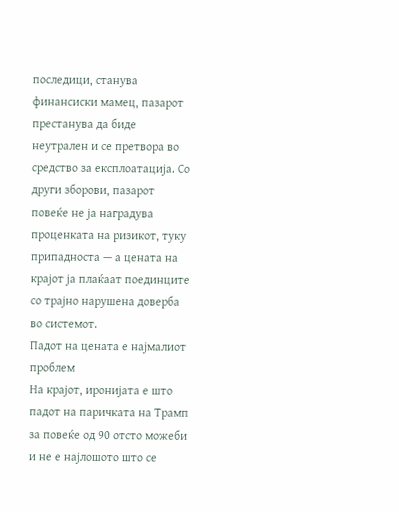последици, станува финансиски мамец, пазарот престанува да биде неутрален и се претвора во средство за експлоатација. Со други зборови, пазарот повеќе не ја наградува проценката на ризикот, туку припадноста — а цената на крајот ја плаќаат поединците со трајно нарушена доверба во системот.
Падот на цената е најмалиот проблем
На крајот, иронијата е што падот на паричката на Трамп за повеќе од 90 отсто можеби и не е најлошото што се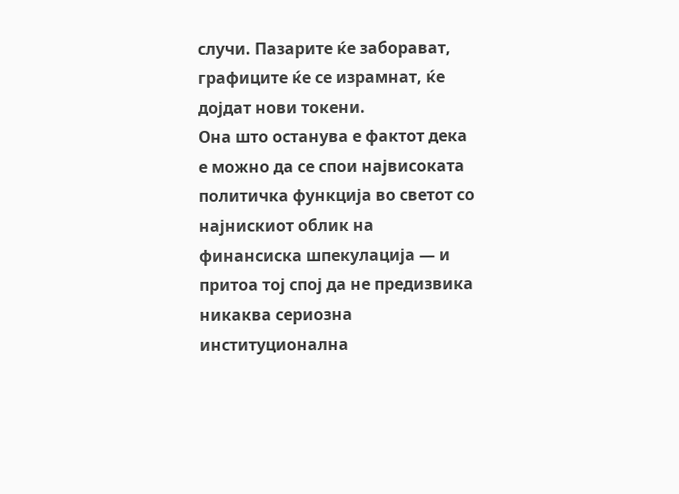случи. Пазарите ќе заборават, графиците ќе се израмнат, ќе дојдат нови токени.
Она што останува е фактот дека е можно да се спои највисоката политичка функција во светот со најнискиот облик на финансиска шпекулација — и притоа тој спој да не предизвика никаква сериозна институционална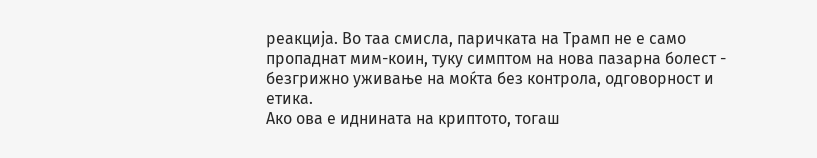реакција. Во таа смисла, паричката на Трамп не е само пропаднат мим-коин, туку симптом на нова пазарна болест - безгрижно уживање на моќта без контрола, одговорност и етика.
Ако ова е иднината на криптото, тогаш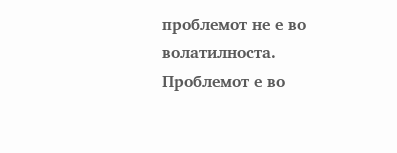проблемот не е во волатилноста. Проблемот е во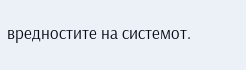вредностите на системот.